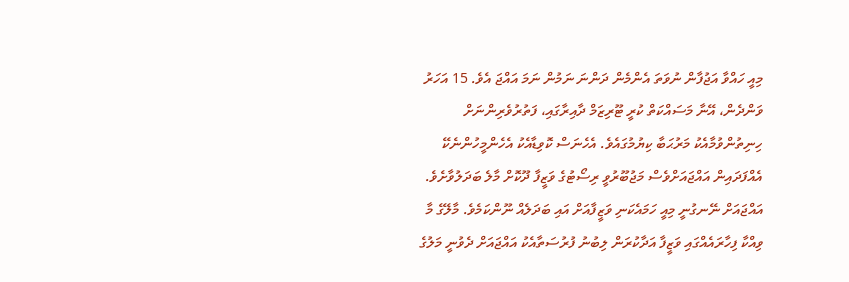މިއީ ހައްވާ އަޖުފާން ނުވަތަ އެންމެން ދަންނަ ނަމުން ނަމަ އައްޖަ އެވެ. 15 އަހަރު ވަންދެން، އޭނާ މަސައްކަތް ކުރީ ޓޫރިޒަމް ދާއިރާގައި، ފަތުރުވެރިންނަށް ހިނިތުންވުމާއެކު މަރުޙަބާ ކިޔުމުގައެވެ. އެހެނަސް ކޮވިޑާއެކު އެހެންމީހުންނެކޭ އެއްފަދައިން އައްޖައަށްވެސް މަޖުބޫރުވީ ރިސޯޓުގެ ވަޒީފާ ދޫކޮށް މާލެ ބަދަލުވާށެވެ. އައްޖައަށް ނޭނގުނީ މިއީ ހަމައެކަނި ވަޒީފާއަށް އައި ބަދަލެއް ނޫންކަމެވެ. މާލޭގެ މާ ވިއްކާ ފިހާރައެއްގައި ވަޒީފާ އަދާކުރަން ލިބުނު ފުރުސަތާއެކު އައްޖައަށް ދެވުނީ މަލުގެ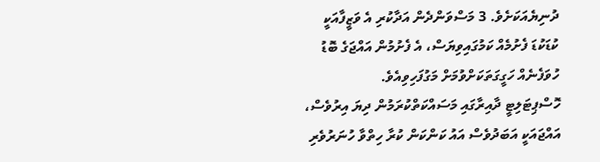ދުނިޔެއަކަށެވެ. 3 މަސްވަންދެން އަދާކުރި އެ ވަޒީފާއަކީ ކުޑަކުޑަ ފެށުމެއް ކަމުގައިވިޔަސް، އެ ފެށުމުން އައްޖަގެ ބޮޑު ހުވަފެނެއް ހަގީގަތަކަށްވުމަށް މަގުފަހިވިއެވެ.
ހޮސްޕިޓަލިޓީ ދާއިރާގައި މަސައްކަތްކުރަމުން ދިޔަ އިރުވެސް، އައްޖައަކީ އަބަދުވެސް އައު ކަންކަން ކުރާ ހިތްވާ ހުނަރުވެރި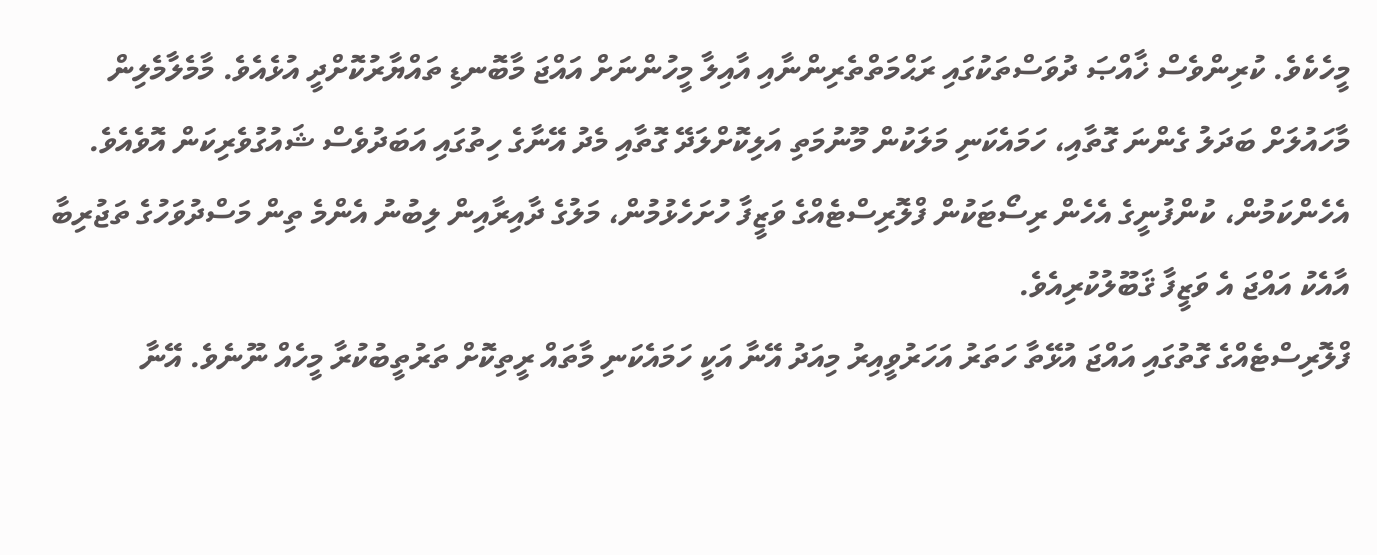މީހެކެވެ. ކުރިންވެސް ޚާއްޞަ ދުވަސްތަކުގައި ރަޙްމަތްތެރިންނާއި އާއިލާ މީހުންނަށް އައްޖަ މާބޮނޑި ތައްޔާރުކޮށްދީ އުޅެއެވެ. މާމެލާމެލިން މާހައުލަށް ބަދަލު ގެންނަ ގޮތާއި، ހަމައެކަނި މަލަކުން މޫނުމަތި އަލިކޮށްލަދޭ ގޮތާއި މެދު އޭނާގެ ހިތުގައި އަބަދުވެސް ޝައުގުވެރިކަން އޮވެއެވެ. އެހެންކަމުން، ކުންފުނީގެ އެހެން ރިސޯޓަކުން ފްލޮރިސްޓެއްގެ ވަޒީފާ ހުށަހެޅުމުން، މަލުގެ ދާއިރާއިން ލިބުނު އެންމެ ތިން މަސްދުވަހުގެ ތަޖުރިބާ އާއެކު އައްޖަ އެ ވަޒީފާ ޤަބޫލުކުރިއެވެ.
ފްލޮރިސްޓެއްގެ ގޮތުގައި އައްޖަ އުޅޭތާ ހަތަރު އަހަރުވީއިރު މިއަދު އޭނާ އަކީ ހަމައެކަނި މާތައް ރީތިކޮށް ތަރުތީބުކުރާ މީހެއް ނޫނެވެ. އޭނާ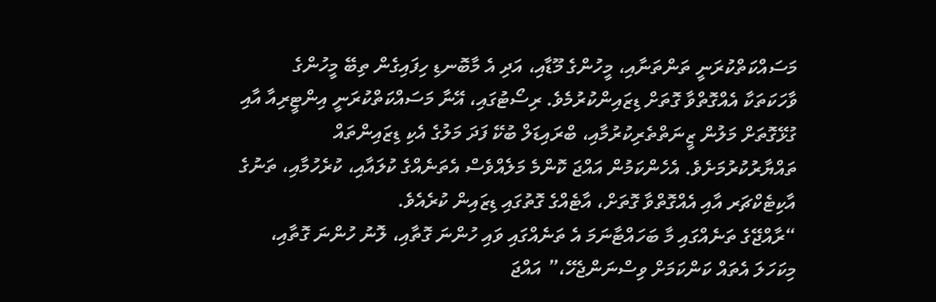މަސައްކަތްކުރަނީ ތަންތަނާއި، މީހުންގެ މޫޑާއި، އަދި އެ މާބޮނޑި ހިފައިގެން ތިބޭ މީހުންގެ ވާހަކަތަކާ އެއްގޮތްވާ ގޮތަށް ޑިޒައިންކުރުމެވެ. ރިސޯޓުގައި، އޭނާ މަސައްކަތްކުރަނީ އިންޓީރިއާ އާއި ގުޅޭގޮތަށް މަލުން ޒީނަތްތެރިކުރުމާއި، ބްރައިޑަލް ބުކޭ ފަދަ މަލުގެ އެކި ޑިޒައިންތައް ތައްޔާރުކުރުމަށެވެ. އެހެންކަމުން އައްޖަ ކޮންމެ މަލެއްވެސް އެތަނެއްގެ ކުލައާއި، ކުރެހުމާއި، ތަނުގެ އާކިޓެކްޗަރ އާއި އެއްގޮތްވާ ގޮތަށް، އާޓެއްގެ ގޮތުގައި ޑިޒައިން ކުރެއެވެ.
“ރާއްޖޭގެ ތަނެއްގައި މާ ބަހައްޓާނަމަ އެ ތަނެއްގައި ވައި ހުންނަ ގޮތާއި، ލޮނު ހުންނަ ގޮތާއި، މިކަހަލަ އެތައް ކަންކަމަށް ވިސްނަންޖެހޭ،” އައްޖަ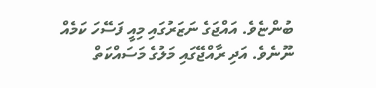ބުންޏެވެ. އައްޖަގެ ނަޒަރުގައި މިއީ ފަސޭހަ ކަމެއް ނޫނެވެ. އަދި ރާއްޖޭގައި މަލުގެ މަސައްކަތް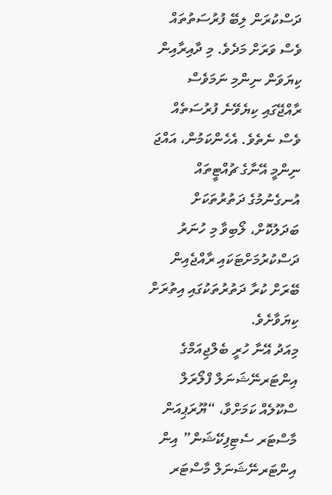ދަސްކުރަން ލިބޭ ފުރުސަތުތައް ވެސް ވަރަށް މަދެވެ. މި ދާއިރާއިން ކިޔަވަން ނިންމި ނަމަވެސް ރާއްޖޭގައި ކިޔެވޭނެ ފުރުސަތެއް ވެސް ނެތެވެ. އެހެންކަމުން، އައްޖަ ނިންމީ އޭނާގެ ޗުއްޓީތައް އުނގެނުމުގެ ދަތުރުތަކަށް ބަދަލުކޮށް، ލޯބިވާ މި ހުނަރު ދަސްކުރުމަށްޓަކައި ރާއްޖެއިން ބޭރަށް ކުރާ ދަތުރުތަކުގައި އިތުރަށް ކިޔަވާށެވެ.
މިއަދު އޭނާ ހުރީ ބެލްޖިއަމްގެ އިންޓަރނޭޝަނަލް ފްލޯރަލް ސްކޫލެއް ކަމަށްވާ، “ޔޫރަޕިއަން މާސްޓަރ ސެޓިފިކޭޝަން” އިން އިންޓަރނޭޝަނަލް މާސްޓަރ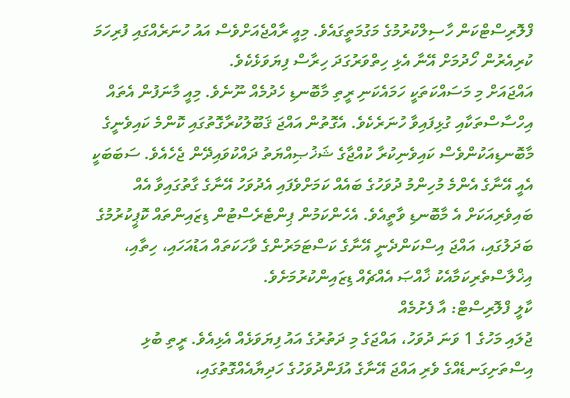ފްލޮރިސްޓްކަން ހާސިލްކުރުމުގެ މަގުމަތީގައެވެ. މިއީ ރާއްޖެއަށްވެސް އައު ހުނަރެއްގައި ފުރިހަމަ ކުރިއެރުން ހޯދުމަށް އޭނާ އެޅި ހިތްވަރުގަދަ ހިރާސް ފިޔަވަޅެކެވެ.
އައްޖައަށް މި މަސައްކަތަކީ ހަމައެކަނި ރީތި މާބޮނޑި ހެދުމެއް ނޫނެވެ. މިއީ މާނަފުން އެތައް އިހްސާސްތަކާއި ގުޅިފައިވާ ހުނަރެކެވެ. އެގޮތުން އައްޖަ ޤަބޫލުކުރާގޮތުގައި ކޮންމެ ކައިވެނީގެ މާބޮނޑިއަކުންވެސް ކައިވެނިކުރާ ކުއްޖާގެ ޝަޚުޞިއްޔަތު ދައްކުވައިދޭން ޖެހެއެވެ. ސަބަބަކީ އެއީ އޭނާގެ އެންމެ މުހިންމު ދުވަހުގެ ބައެއް ކަމަށްވެފައި އެދުވަހު އޭނާގެ ގާތުގައިވާ އެއް ބައިވެރިއަކަށް އެ މާބޮނޑި ވާތީއެވެ. އެހެންކަމުން ޕިންޓެރެސްޓުން ޑިޒައިންތައް ކޮޕީކުރުމުގެ ބަދަލުގައި، އައްޖަ އިސްކަންދެނީ އޭނާގެ ކަސްޓަމަރުންގެ ވާހަކަތައް އަޑުއަހައި، ހިތާއި، އިޚްލާސްތެރިކަމާއެކު ޚާއްޞަ އެއްޗެއް ޑިޒައިންކުރުމަށެވެ.
ކާލީ ފްލޮރިސްޓް: އާ ފެށުމެއް
ޖުލައި މަހުގެ 1 ވަނަ ދުވަހު، އައްޖަގެ މި ދަތުރުގެ އައު ފިޔަވަޅެއް އެޅިއެވެ. ރީތި ބުޅި އިސްތަށިގަނޑެއްގެ ވެރި އައްޖަ އޭނާގެ އުފަންދުވަހުގެ ހަދިޔާއެއްގޮތުގައި،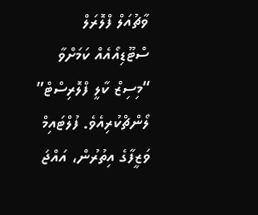ވާޗުއަލް ފްލޮރަލް ސްޓޫޑިއޯއެއް ކަމަށްވާ “މިސިޒް ކާލީ ފްލޮރިސްޓް” ލޯންޗްކުރިއެވެ. ފުލްޓައިމް ވަޒީފާގެ އިތުރުން، އައްޖަ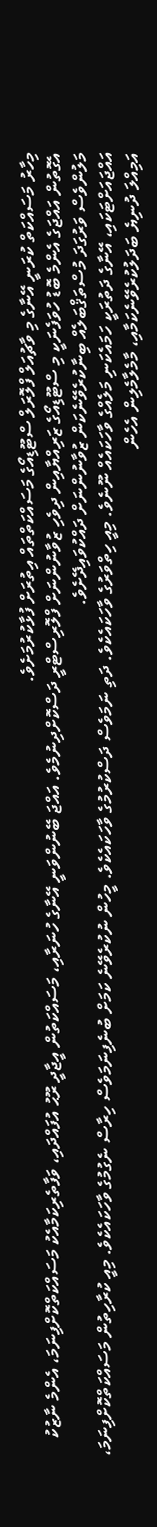މިހާރު މަސައްކަތް ކުރަނީ އޭނާގެ މި ވާޗުއަލް ފްލޮރަލް ސްޓޫޑިއޯގެ މަސައްކަތްތައް އިތުރަށް ފުޅާކުރުމަށެވެ.
އެގޮތުން އައްޖަގެ އެންމެ ބޮޑު ހުވަފެނަކީ މި ސްޓޫޑިއޯގެ ޒަރިއްޔާއިން ދިވެހި ޒުވާނުންނަށް ފްލޮރިސްޓްރީ ދަސްކޮށްދިނުމެވެ. އައްޖަ ބޭނުންވަނީ އޭނާގެ ހުނަރާއި، މަސައްކަތުން އީޖާދީ ރޫޙު އުފައްދައި، ވަފާތެރިކަމާއެކު މަސައްކަތްކޮށްފިނަމަ، އެންމެ ނާޒުކު މަލުންވެސް ވަރުގަދަ މުސްތަޤްބަލެއް ބިނާކުރެވޭނެކަން ޒުވާނުންނަށް ދައްކުވައިދޭށެވެ.
އައްޖައަށްޓަކައި، އޭނާގެ ދަތުރަކީ ހަމައެކަނި މަލެއްގެ ވާހަކައެއް ނޫނެވެ. މިއީ ހިތްވަރުގެ ވާހަކައެކެވެ. ދަތި ނަމަވެސް ދަސްކުރުމުގެ ވާހަކައެކެވެ. މީހުން ނުކުރެވޭނެ ކަމަށް ބުނެފިނަމަވެސް ހިރާސް ނެގުމުގެ ވާހަކައެކެވެ. މިއީ ކުރާހިތުން މަސައްކަތްކޮށްފިނަމަ، އަމިއްލަ ދުނިޔެ ބަދަލުކުރެވޭނެކަމާއި، މާމެލާމެލިން އެހެން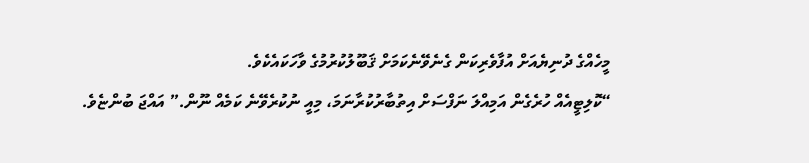މީހެއްގެ ދުނިޔެއަށް އުފާވެރިކަން ގެނެވޭނެކަމަށް ޤަބޫލުކުރުމުގެ ވާހަކައެކެވެ.
“ކޮލިޓީއެއް ހުރެގެން އަމިއްލަ ނަފްސަށް އިތުބާރުކުރާނަމަ، މިއީ ނުކުރެވޭނެ ކަމެއް ނޫން.” އައްޖަ ބުންޏެވެ.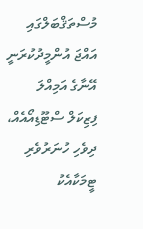މުސްތަޤްބަލްގައި އައްޖަ އުންމީދުކުރަނީ އޭނާގެ އަމިއްލަ ފިޒިކަލް ސްޓޫޑިއޯއެއް، ދިވެހި ހުނަރުވެރި ޓީމަކާއެކު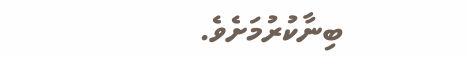ބިނާކުރުމަށެވެ.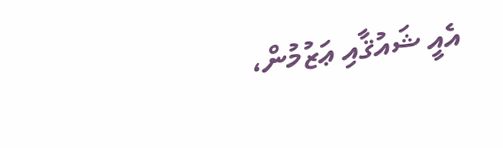އެއީ ޝައުޤާއި ޢަޒުމުން،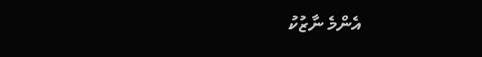އެންމެ ނާޒުކު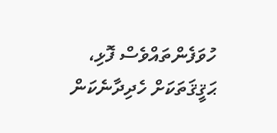ހުވަފެންތައްވެސް ފޮޅި، ޙަޤީޤަތަކަށް ހެދިދާނެކަން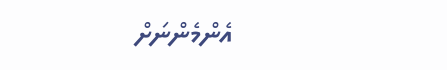އެންމެންނަށް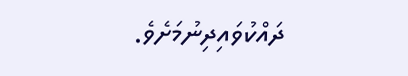ދައްކުވައިދިނުމަށެވެ.